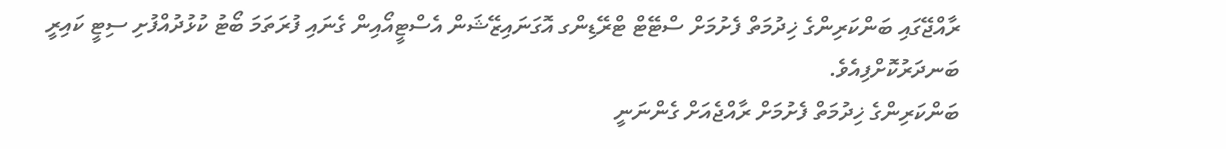ރާއްޖޭގައި ބަންކަރިންގެ ޚިދުމަތް ފެށުމަށް ސްޓޭޓް ޓްރޭޑިންގ އޮގަނައިޒޭޝަން އެސްޓީއޯއިން ގެނައި ފުރަތަމަ ބޯޓު ކުޅުދުއްފުށި ސިޓީ ކައިރީ ބަނދަރުކޮށްފިއެވެ.
ބަންކަރިންގެ ޚިދުމަތް ފެށުމަށް ރާއްޖެއަށް ގެންނަނީ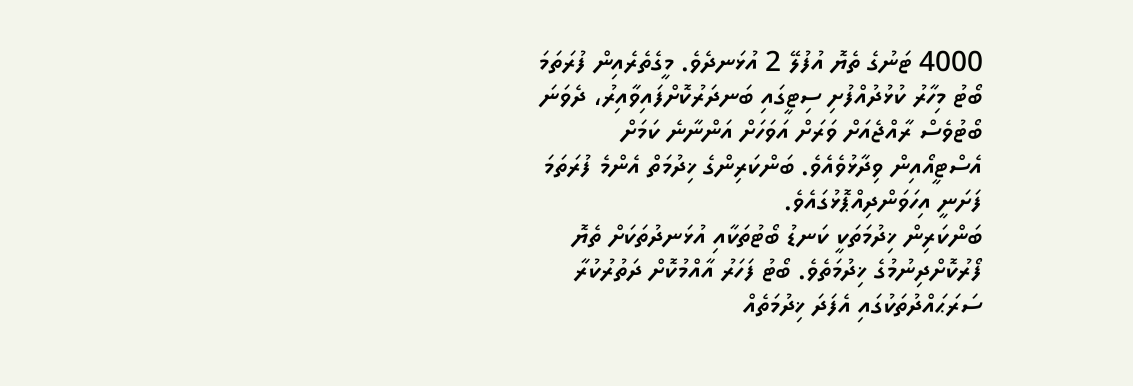4000 ޓަނުގެ ތެޔޮ އުފުލޭ 2 އުޅަނދެވެ. މީގެތެރެއިން ފުރަތަމަ ބޯޓު މިހާރު ކުޅުދުއްފުށި ސިޓީގައި ބަނދަރުކޮށްފައިވާއިރު، ދެވަނަ ބޯޓުވެސް ރާއްޖެއަށް ވަރަށް އަވަހަށް އަންނާނެ ކަމަށް އެސްޓީއޯއިން ވިދާޅުވެއެވެ. ބަންކަރިންގެ ޚިދުމަތް އެންމެ ފުރަތަމަ ފަށަނީ އިހަވަންދިއްޕޮޅުގައެވެ.
ބަންކަރިން ޚިދުމަތަކީ ކަނޑު ބޯޓުތަކާއި އުޅަނދުތަކަށް ތެޔޮ ފޯރުކޮށްދިނުމުގެ ޚިދުމަތެވެ. ބޯޓު ފަހަރު އާއްމުކޮށް ދަތުރުކުރާ ސަރަޙައްދުތަކުގައި އެފަދަ ޚިދުމަތެއް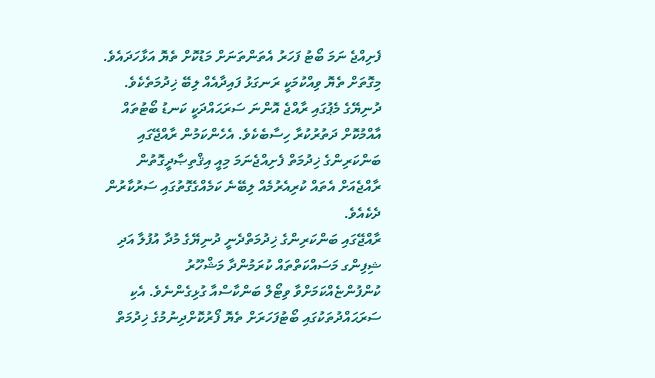ފެށިއްޖެ ނަމަ ބޯޓު ފަހަރު އެތަންތަނަށް މަޑުކޮށް ތެޔޮ އަޅާހަދައެވެ. މިގޮތަށް ތެޔޮ ވިއްކުމަކީ ރަނގަޅު ފައިދާއެއް ލިބޭ ޚިދުމަތެކެވެ.
ދުނިޔޭގެ މެޕުގައި ރާއްޖެ އޮންނަ ސަރަޙައްދަކީ ކަނޑު ބޯޓުތައް އާއްމުކޮށް ދަތުރުކުރާ ހިސާބެކެވެ. އެހެންކަމުން ރާއްޖޭގައި ބަންކަރިންގެ ޚިދުމަތް ފެށިއްޖެނަމަ މިއީ އިޤްތިޞާދީގޮތުން ރާއްޖެއަށް އެތައް ކުރިއެރުމެއް ލިބޭނެ ކަމެއްގެގޮތުގައި ސަރުކާރުން ދެކެއެވެ.
ރާއްޖޭގައި ބަންކަރިންގެ ޚިދުމަތްދެނީ ދުނިޔޭގެ މުދާ އުފުލާ އަދި ޝިފިންގ މަސައްކަތްތައް ކުރަމުންދާ މަޝްހޫރު ކުންފުންޏެއްކަމަށްވާ ވިޓޯލް ބަންކާސްއާ ގުޅިގެންނެވެ. އެކި ސަރަޙައްދުތަކުގައި ބޯޓުފަހަރަށް ތެޔޮ ފޯރުކޮށްދިނުމުގެ ޚިދުމަތް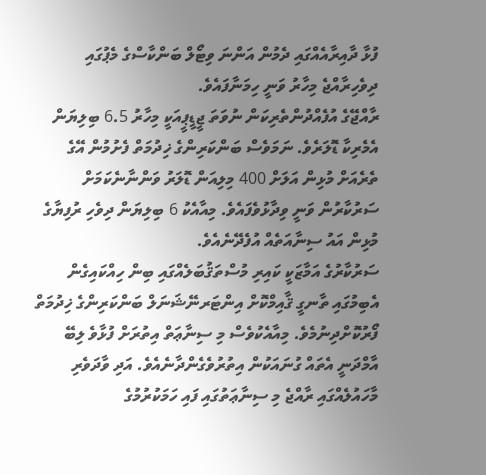ފުޅާ ދާއިރާއެއްގައި ދެމުން އަންނަ ވިޓޯލް ބަންކާސްގެ މެޕުގައި ދިވެހިރާއްޖެ މިހާރު ވަނީ ހިމަނާފައެވެ.
ރާއްޖޭގެ އުފެއްދުންތެރިކަން ނުވަތަ ޖީޑީޕީއަކީ މިހާރު 6.5 ބިލިޔަން އެމެރިކާ ޑޮލަރެވެ. ނަމަވެސް ބަންކަރިންގެ ޚިދުމަތް ފެށުމުން އޭގެ ތެރެއަށް މުޅިން އަލަށް 400 މިލިއަން ޑޮލަރު ވަންނާނެކަމަށް ސަރުކާރުން ވަނީ ވިދާޅުވެފައެވެ. މިއާއެކު 6 ބިލިޔަން ދިވެހި ރުފިޔާގެ މުޅިން އައު ސިނާއަތެއް އުފެދޭނެއެވެ.
ސަރުކާރުގެ އަމާޒަކީ ކައިރި މުސްތަޤުބަލެއްގައި ބިން ހިއްކައިގެން އެބިމުގައި ތާނގީ ޤާއިމްކޮށް އިންޓަރނޭޝަނަލް ބަންކަރިންގެ ޚިދުމަތް ފޯރުކޮށްދިނުމެވެ. މިއާއެކުވެސް މި ސިނާޢަތް އިތުރަށް ފުޅާވެ ލިބޭ އާމްދަނީ އެތައް ގުނައަކުން އިތުރުވެގެންދާނެއެވެ. އަދި ވާދަވެރި މާހައުލެއްގައި ރާއްޖެ މި ސިނާޢަތުގައި ފައި ހަމަކުރުމުގެ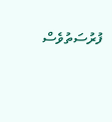ފުރުސަތުވެސް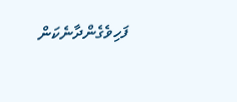ފަހިވެގެންދާނެކަން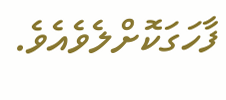ފާހަގަކޮށްލެވެއެވެ.